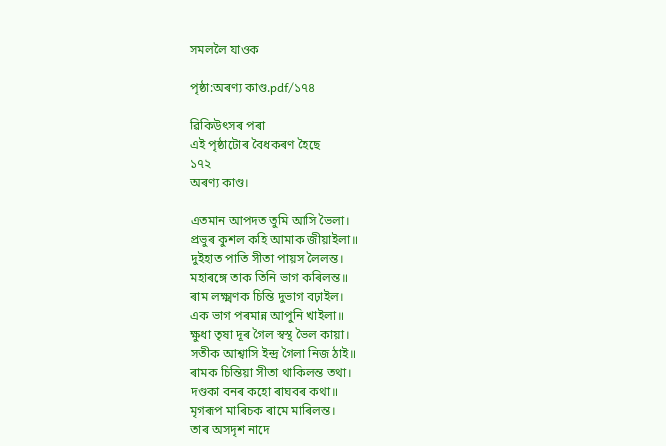সমললৈ যাওক

পৃষ্ঠা:অৰণ্য কাণ্ড.pdf/১৭৪

ৱিকিউৎসৰ পৰা
এই পৃষ্ঠাটোৰ বৈধকৰণ হৈছে
১৭২
অৰণ্য কাণ্ড।

এতমান আপদত তুমি আসি ভৈলা।
প্ৰভুৰ কুশল কহি আমাক জীয়াইলা॥
দুইহাত পাতি সীতা পায়স লৈলন্ত।
মহাৰঙ্গে তাক তিনি ভাগ কৰিলন্ত॥
ৰাম লক্ষ্মণক চিন্তি দুভাগ বঢ়াইল।
এক ভাগ পৰমান্ন আপুনি খাইলা॥
ক্ষুধা তৃষা দূৰ গৈল স্বস্থ ভৈল কায়া।
সতীক আশ্বাসি ইন্দ্ৰ গৈলা নিজ ঠাই॥
ৰামক চিন্তিয়া সীতা থাকিলন্ত তথা।
দণ্ডকা বনৰ কহো ৰাঘবৰ কথা॥
মৃগৰূপ মাৰিচক ৰামে মাৰিলন্ত।
তাৰ অসদৃশ নাদে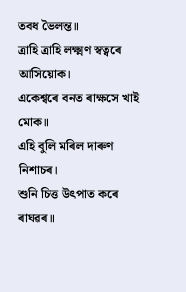তবধ ভৈলন্ত॥
ত্ৰাহি ত্ৰাহি লক্ষ্মণ স্বত্বৰে আসিয়োক।
একেশ্বৰে বনত ৰাক্ষসে খাই মোক॥
এহি বুলি মৰিল দাৰুণ নিশাচৰ।
শুনি চিত্ত উৎপাত কৰে ৰাঘৱৰ॥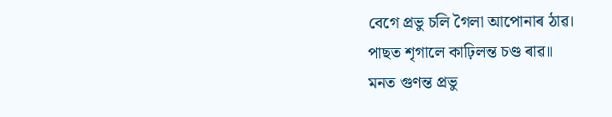বেগে প্ৰভু চলি গৈলা আপোনাৰ ঠাৱ।
পাছত শৃগালে কাঢ়িলন্ত চণ্ড ৰাৱ॥
মনত গুণন্ত প্ৰভু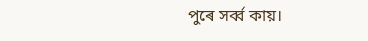পুৰে সৰ্ব্ব কায়।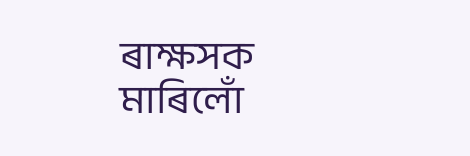ৰাক্ষসক মাৰিলোঁ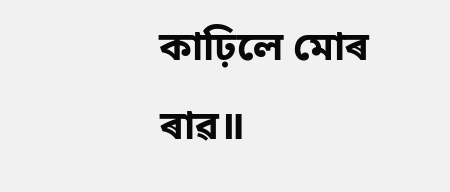কাঢ়িলে মোৰ ৰাৱ॥